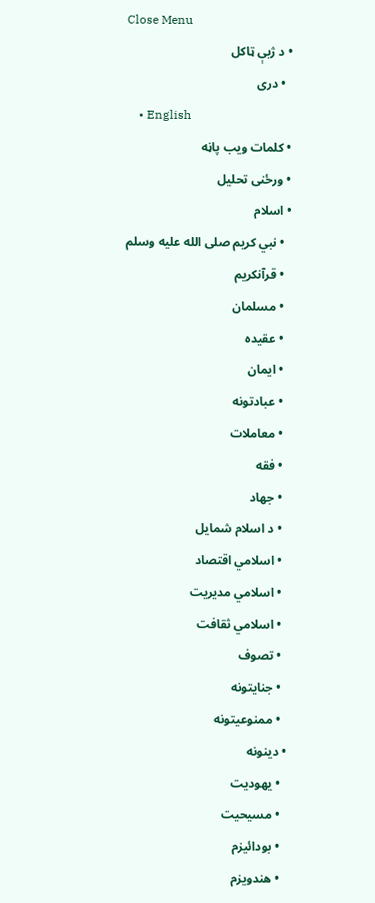Close Menu
  • د ژبې ټاکل
    • دری
    • English
  • کلمات ويب پاڼه
  • ورځنی تحلیل
  • اسلام
    • نبي کریم صلى الله عليه وسلم
    • قرآنکریم
    • مسلمان
    • عقیده
    • ایمان
    • عبادتونه
    • معاملات
    • فقه
    • جهاد
    • د اسلام شمایل
    • اسلامي اقتصاد
    • اسلامي مدیریت
    • اسلامي ثقافت
    • تصوف
    • جنایتونه
    • ممنوعیتونه
  • دینونه
    • یهودیت
    • مسیحیت
    • بودائیزم
    • هندویزم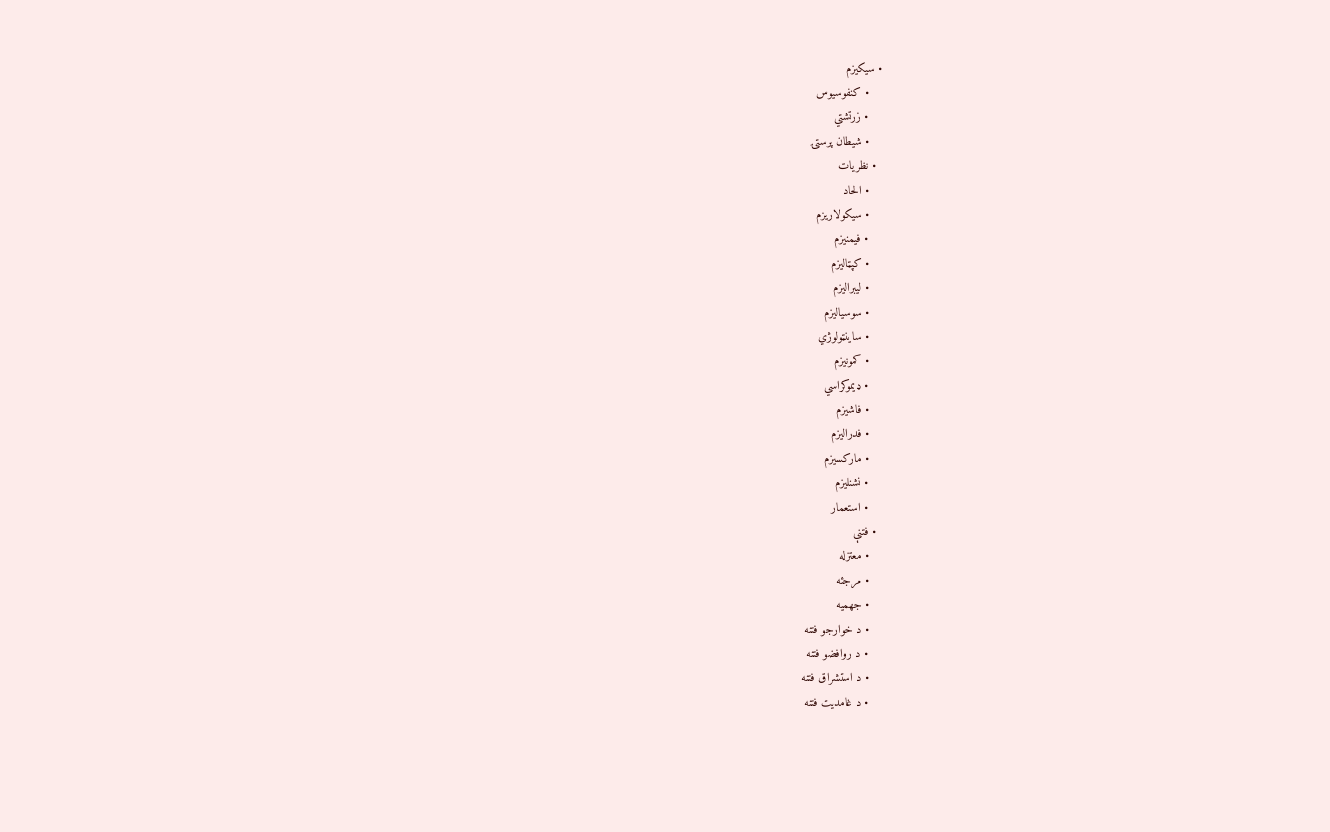• سیکیزم
    • کنفوسیوس
    • زرتشتي
    • شیطان پرستۍ
  • نظریات
    • الحاد
    • سیکولاریزم
    • فیمنیزم
    • کپټالیزم
    • لیبرالیزم
    • سوسیالیزم
    • ساینټولوژي
    • کمونیزم
    • ډیموکراسي
    • فاشیزم
    • فدرالیزم
    • مارکسیزم
    • نشنلیزم
    • استعمار
  • فتنې
    • معتزله
    • مرجئه
    • جهمیه
    • د خوارجو فتنه
    • د روافضو فتنه
    • د استشراق فتنه
    • د غامدیت فتنه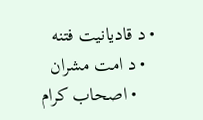• د قادیانیت فتنه
  • د امت مشران
    • اصحاب کرام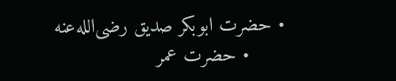• حضرت ابوبکر صدیق رضی‌الله‌عنه
      • حضرت عمر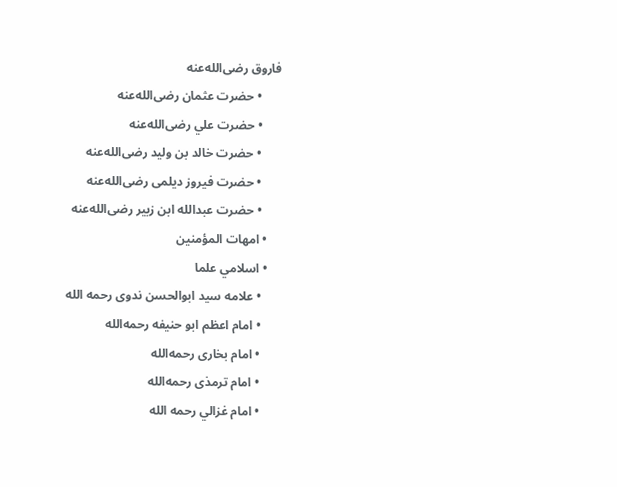فاروق رضی‌الله‌عنه
      • حضرت عثمان رضی‌الله‌عنه
      • حضرت علي رضی‌الله‌عنه
      • حضرت خالد بن ولید رضی‌الله‌عنه
      • حضرت فیروز دیلمی رضی‌الله‌عنه
      • حضرت عبدالله ابن زبیر رضی‌الله‌عنه
    • امهات المؤمنین
    • اسلامي علما
      • علامه سید ابوالحسن ندوی رحمه الله
      • امام اعظم ابو حنیفه رحمه‌الله
      • امام بخاری رحمه‌الله
      • امام ترمذی رحمه‌الله
      • امام غزالي رحمه الله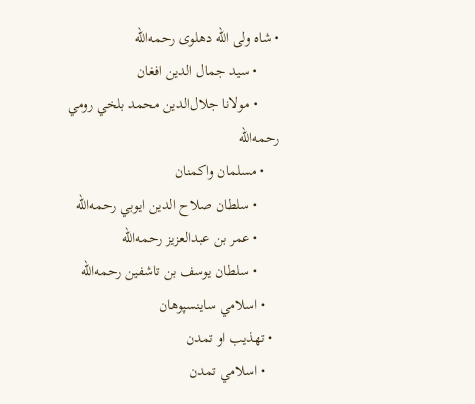• شاه ولی الله دهلوی رحمه‌الله
      • سید جمال الدین افغان
      • مولانا جلال‌الدین محمد بلخي رومي رحمه‌الله
    • مسلمان واکمنان
      • سلطان صلاح الدین ایوبي رحمه‌الله
      • عمر بن عبدالعزیز رحمه‌الله
      • سلطان یوسف بن تاشفین رحمه‌الله
    • اسلامي ساینسپوهان
  • تهذیب او تمدن
    • اسلامي تمدن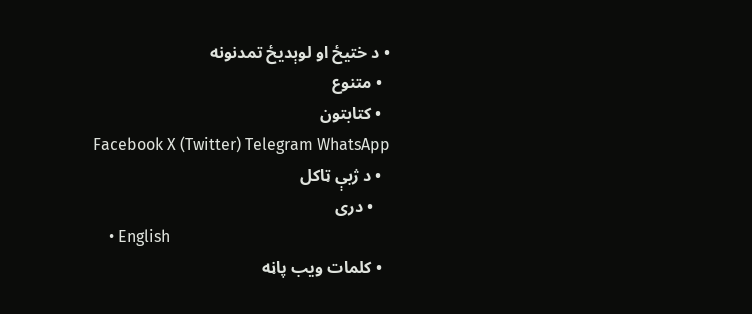• د ختیځ او لوېدیځ تمدنونه
  • متنوع
  • کتابتون
Facebook X (Twitter) Telegram WhatsApp
  • د ژبې ټاکل
    • دری
    • English
  • کلمات ويب پاڼه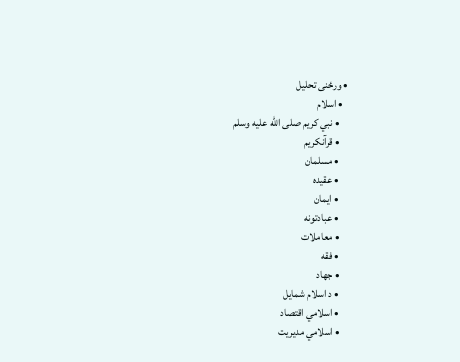• ورځنی تحلیل
  • اسلام
    • نبي کریم صلى الله عليه وسلم
    • قرآنکریم
    • مسلمان
    • عقیده
    • ایمان
    • عبادتونه
    • معاملات
    • فقه
    • جهاد
    • د اسلام شمایل
    • اسلامي اقتصاد
    • اسلامي مدیریت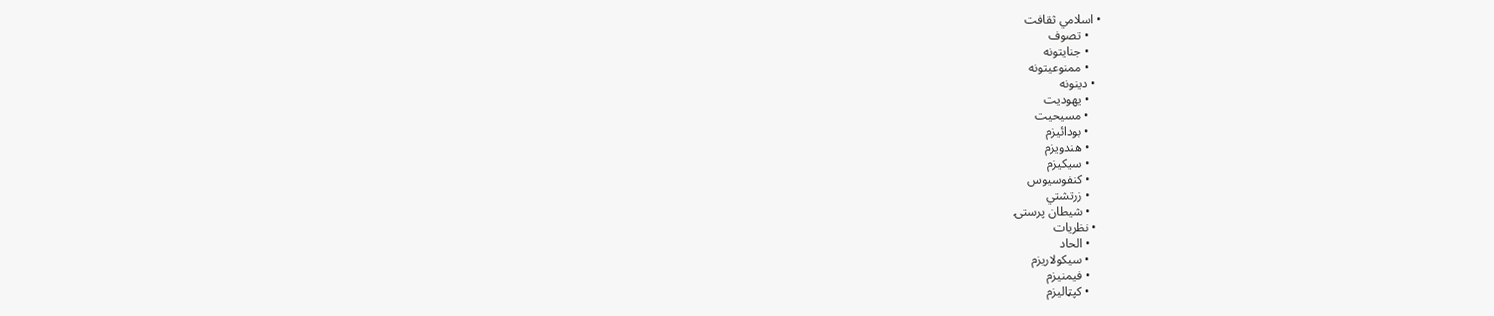• اسلامي ثقافت
    • تصوف
    • جنایتونه
    • ممنوعیتونه
  • دینونه
    • یهودیت
    • مسیحیت
    • بودائیزم
    • هندویزم
    • سیکیزم
    • کنفوسیوس
    • زرتشتي
    • شیطان پرستۍ
  • نظریات
    • الحاد
    • سیکولاریزم
    • فیمنیزم
    • کپټالیزم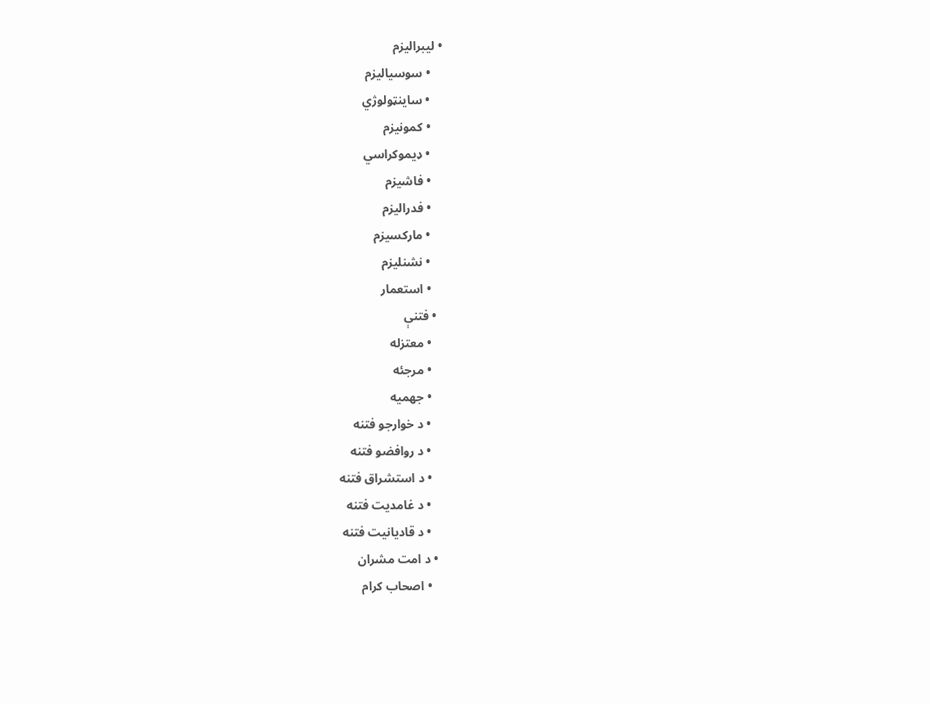• لیبرالیزم
    • سوسیالیزم
    • ساینټولوژي
    • کمونیزم
    • ډیموکراسي
    • فاشیزم
    • فدرالیزم
    • مارکسیزم
    • نشنلیزم
    • استعمار
  • فتنې
    • معتزله
    • مرجئه
    • جهمیه
    • د خوارجو فتنه
    • د روافضو فتنه
    • د استشراق فتنه
    • د غامدیت فتنه
    • د قادیانیت فتنه
  • د امت مشران
    • اصحاب کرام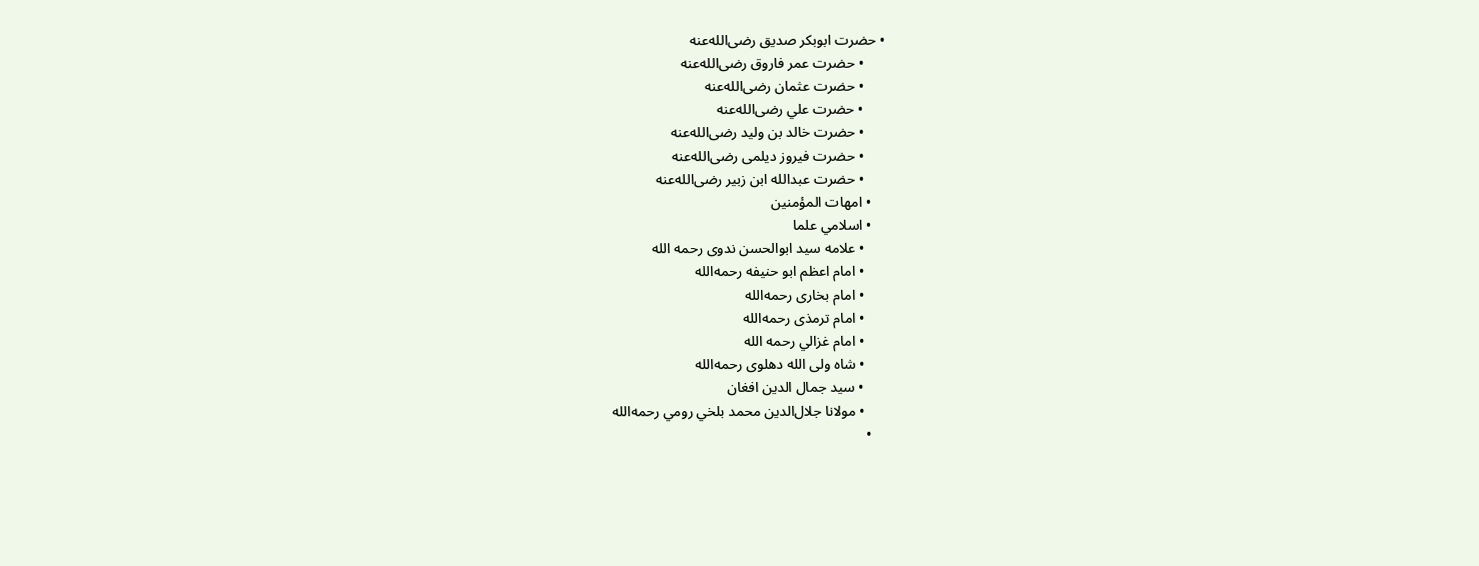• حضرت ابوبکر صدیق رضی‌الله‌عنه
      • حضرت عمر فاروق رضی‌الله‌عنه
      • حضرت عثمان رضی‌الله‌عنه
      • حضرت علي رضی‌الله‌عنه
      • حضرت خالد بن ولید رضی‌الله‌عنه
      • حضرت فیروز دیلمی رضی‌الله‌عنه
      • حضرت عبدالله ابن زبیر رضی‌الله‌عنه
    • امهات المؤمنین
    • اسلامي علما
      • علامه سید ابوالحسن ندوی رحمه الله
      • امام اعظم ابو حنیفه رحمه‌الله
      • امام بخاری رحمه‌الله
      • امام ترمذی رحمه‌الله
      • امام غزالي رحمه الله
      • شاه ولی الله دهلوی رحمه‌الله
      • سید جمال الدین افغان
      • مولانا جلال‌الدین محمد بلخي رومي رحمه‌الله
    •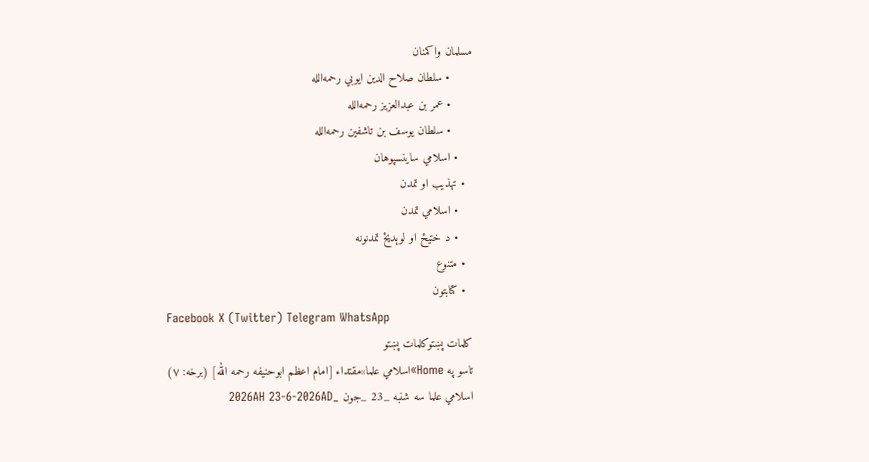مسلمان واکمنان
      • سلطان صلاح الدین ایوبي رحمه‌الله
      • عمر بن عبدالعزیز رحمه‌الله
      • سلطان یوسف بن تاشفین رحمه‌الله
    • اسلامي ساینسپوهان
  • تهذیب او تمدن
    • اسلامي تمدن
    • د ختیځ او لوېدیځ تمدنونه
  • متنوع
  • کتابتون
Facebook X (Twitter) Telegram WhatsApp
کلمات پښتوکلمات پښتو
تاسو په Home»اسلامي علما»مقتداء [امام اعظم ابوحنیفه رحمه الله] (برخه: ۷)
اسلامي علما سه شنبه _23 _جون _2026AH 23-6-2026AD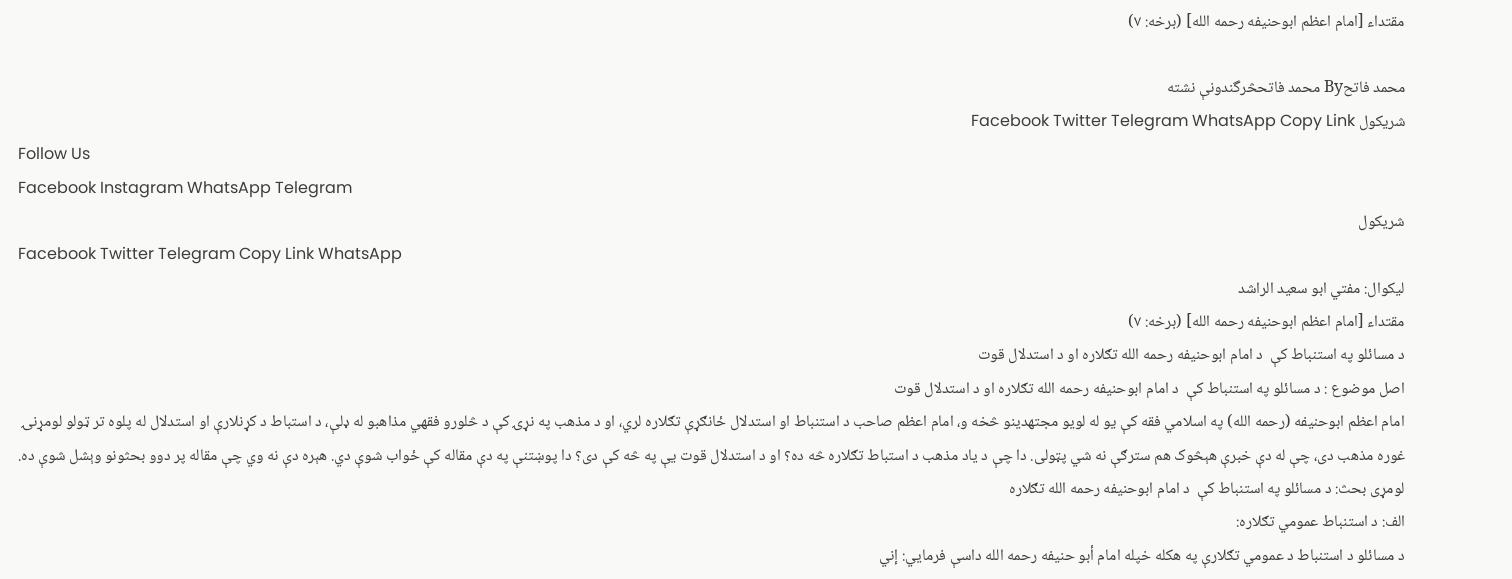مقتداء [امام اعظم ابوحنیفه رحمه الله] (برخه: ۷)

محمد فاتحBy محمد فاتحڅرگندونې نشته
شریکول Facebook Twitter Telegram WhatsApp Copy Link
Follow Us
Facebook Instagram WhatsApp Telegram
شریکول
Facebook Twitter Telegram Copy Link WhatsApp
لیکوال: مفتي ابو سعيد الراشد
مقتداء [امام اعظم ابوحنیفه رحمه الله] (برخه: ۷)
د مسائلو په استنباط کې  د امام ابوحنیفه رحمه الله تګلاره او د استدلال قوت
اصل موضوع : د مسائلو په استنباط کې  د امام ابوحنیفه رحمه الله تګلاره او د استدلال قوت
امام اعظم ابوحنیفه (رحمه الله) په اسلامي فقه کې یو له لویو مجتهدینو څخه و، امام اعظم صاحب د استنباط او استدلال ځانګړې تګلاره لري، او د مذهب په نړۍ کې د څلورو فقهي مذاهبو له ډلې، د استباط د کړنلارې او استدلال له پلوه تر ټولو لومړنۍ غوره مذهب دی، چې له دې خبرې هېڅوک هم سترګې نه شي پټولی. دا چې د یاد مذهب د استباط تګلاره څه ده؟ او د استدلال قوت يې په څه کې دی؟ دا پوښتنې په دې مقاله کې ځواب شوې دي. هېره دې نه وي چې مقاله پر دوو بحثونو وېشل شوې ده.
لومړی بحث: د مسائلو په استنباط کې  د امام ابوحنیفه رحمه الله تګلاره
الف: د استنباط عمومي تګلاره:
د مسائلو د استنباط د عمومي تګلارې په هکله خپله امام أبو حنیفه رحمه الله داسې فرمايي: إني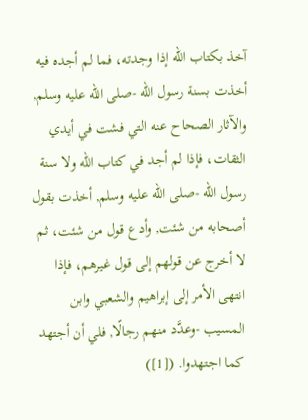آخذ بكتاب الله إذا وجدته، فما لم أجده فيه أخذت بسنة رسول الله -صلى الله عليه وسلم, والآثار الصحاح عنه التي فشت في أيدي الثقات، فإذا لم أجد في كتاب الله ولا سنة رسول الله -صلى الله عليه وسلم, أخذت بقول أصحابه من شئت, وأدع قول من شئت، ثم لا أخرج عن قولهم إلى قول غيرهم، فإذا انتهى الأمر إلى إبراهيم والشعبي وابن المسيب -وعدَّد منهم رجالًا, فلي أن أجتهد كما اجتهدوا. ([1])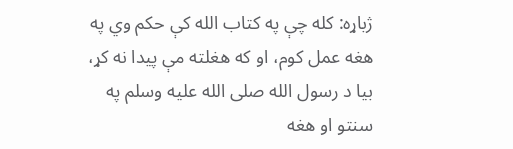ژباړه: کله چې په کتاب الله کې حکم وي په هغه عمل کوم، او که هغلته مې پیدا نه کړ، بیا د رسول الله صلی الله علیه وسلم په سنتو او هغه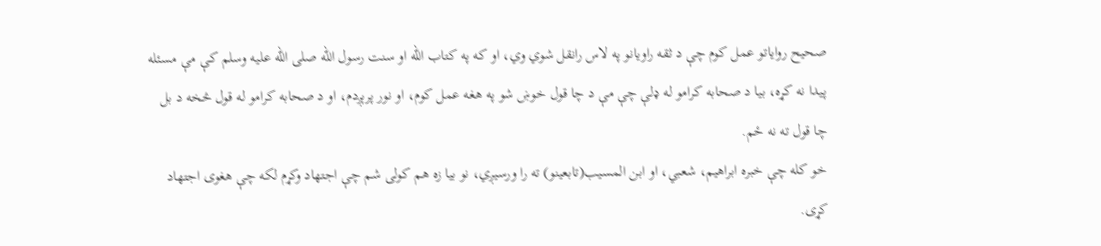صحیح روایاتو عمل کوم چې د ثقه راویانو په لاس رانقل شوي وي، او که په کتاب الله او سنت رسول الله صلی الله علیه وسلم کې مې مسئله پیدا نه کړه، بیا د صحابه کرامو له ډلې چې مې د چا قول خوښ شو په هغه عمل کوم، او نور پرېږدم، او د صحابه کرامو له قول څخه د بل چا قول ته نه ځم.
خو کله چې خبره ابراهیم، شعبي، او ابن المسیب(تابعينو) ته را ورسیږي، نو بیا زه هم کولی شم چې اجتهاد وکړم لکه چې هغوی اجتهاد کړی.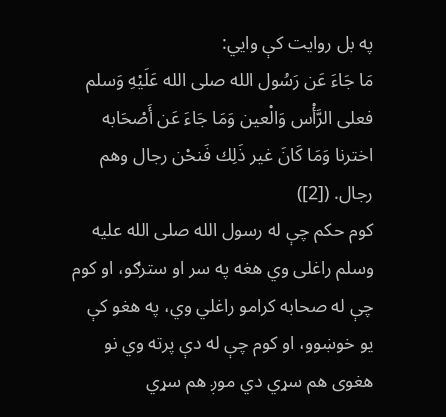په بل روایت کې وايي:
مَا جَاءَ عَن رَسُول الله صلى الله عَلَيْهِ وَسلم فعلى الرَّأْس وَالْعين وَمَا جَاءَ عَن أَصْحَابه اخترنا وَمَا كَانَ غير ذَلِك فَنحْن رجال وهم رجال. ([2])
کوم حکم چې له رسول الله صلی الله علیه وسلم راغلی وي هغه په سر او سترګو، او کوم چې له صحابه کرامو راغلي وي، په هغو کې یو خوښوو، او کوم چې له دې پرته وي نو هغوی هم سړي دي موږ هم سړي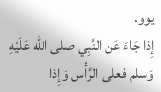یوو.
إِذا جَاءَ عَن النَّبِي صلى الله عَلَيْهِ وَسلم فعلى الرَّأْس وَإِذا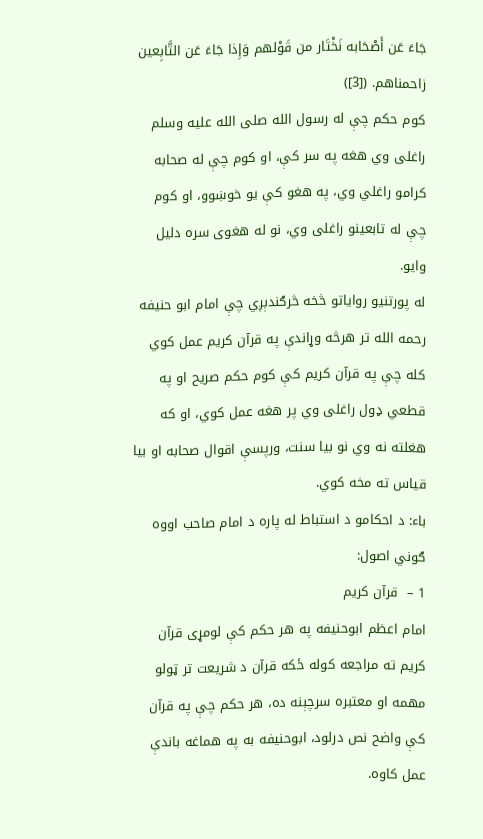جَاءَ عَن أَصْحَابه نَخْتَار من قَوْلهم وَإِذا جَاءَ عَن التَّابِعين زاحمناهم. ([3])
کوم حکم چې له رسول الله صلی الله علیه وسلم راغلی وي هغه په سر کې، او کوم چې له صحابه کرامو راغلي وي، په هغو کې یو خوښوو، او کوم چې له تابعینو راغلی وي، نو له هغوی سره دليل وايو.
له پورتنيو روایاتو څخه څرګندېږي چې امام ابو حنیفه رحمه الله تر هرڅه وړاندې په قرآن کريم عمل کوي کله چې په قرآن کريم کې کوم حکم صریح او په قطعي ډول راغلی وي پر هغه عمل کوي، او که هغلته نه وي نو بیا سنت، ورپسې اقوال صحابه او بیا قیاس ته مخه کوي.
باء: د احکامو د استباط له پاره د امام صاحب اووه ګوني اصول:
1 –  قرآن کریم
امام اعظم ابوحنیفه په هر حکم کې لومړی قرآن کریم ته مراجعه کوله ځکه قرآن د شریعت تر ټولو مهمه او معتبره سرچېنه ده، هر حکم چې په قرآن کې واضح نص درلود، ابوحنیفه به په هماغه باندې عمل کاوه.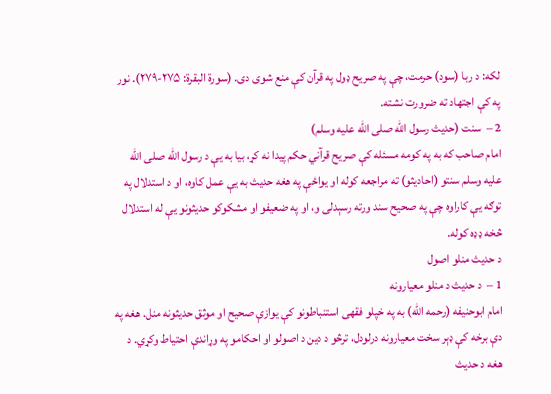لکه: د ربا (سود) حرمت، چې په صریح ډول په قرآن کې منع شوی دی. (سورة البقرة: ۲۷۵-۲۷۹). نور په کې اجتهاد ته ضرورت نشته.
2 –  سنت (حدیث رسول الله صلی الله علیه وسلم)
امام صاحب که به په کومه مسئله کې صریح قرآني حکم پیدا نه کړ، بیا به يې د رسول الله صلی الله علیه وسلم سنتو (احادیثو) ته مراجعه کوله او یواځې په هغه حدیث به يې عمل کاوه، او د استدلال په توګه يې کاراوه چې په صحیح سند ورته رسېدلی و، او په ضعیفو او مشکوکو حدیثونو یې له استدلال څخه ډډه کوله.
د حديث منلو اصول
1 –  د حدیث د منلو معیارونه
امام ابوحنیفه (رحمه الله) به په خپلو فقهی استنباطونو کې یوازې صحیح او موثق حدیثونه منل. هغه په دې برخه کې ډېر سخت معیارونه درلودل، ترڅو د دین د اصولو او احکامو په وړاندې احتیاط وکړي. د هغه د حدیث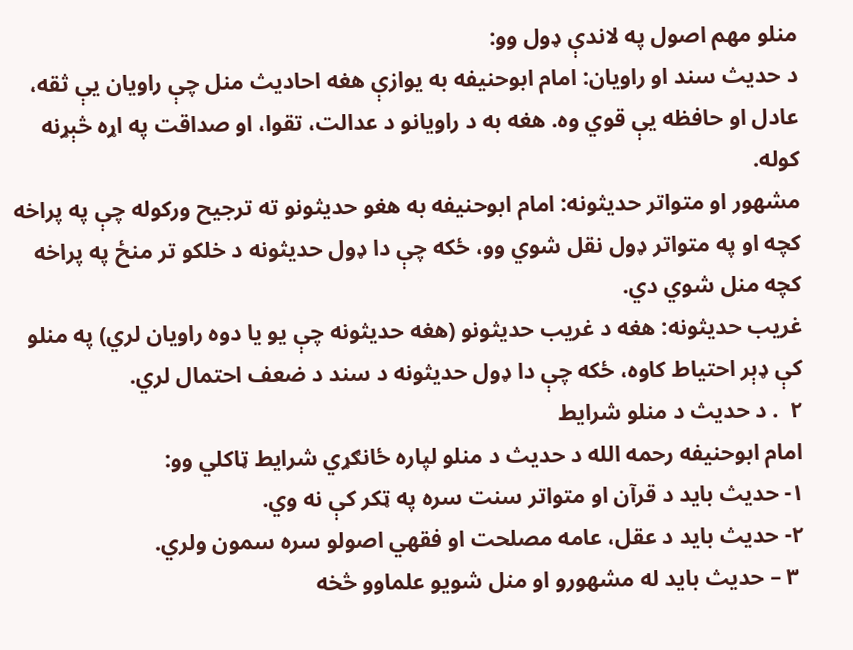منلو مهم اصول په لاندې ډول وو:
د حدیث سند او راويان: امام ابوحنیفه به یوازې هغه احادیث منل چې راویان یې ثقه، عادل او حافظه یې قوي وه. هغه به د راویانو د عدالت، تقوا، او صداقت په اړه څېړنه کوله.
مشهور او متواتر حدیثونه: امام ابوحنیفه به هغو حدیثونو ته ترجيح ورکوله چې په پراخه کچه او په متواتر ډول نقل شوي وو، ځکه چې دا ډول حدیثونه د خلکو تر منځ په پراخه کچه منل شوي دي.
غریب حدیثونه: هغه د غریب حدیثونو (هغه حدیثونه چې یو یا دوه راویان لري) په منلو کې ډېر احتیاط کاوه، ځکه چې دا ډول حدیثونه د سند د ضعف احتمال لري.
۲  . د حدیث د منلو شرایط
امام ابوحنیفه رحمه الله د حدیث د منلو لپاره ځانګړي شرایط ټاکلي وو:
۱- حدیث باید د قرآن او متواتر سنت سره په ټکر کې نه وي.
۲- حدیث باید د عقل، عامه مصلحت او فقهي اصولو سره سمون ولري.
 ۳ – حدیث باید له مشهورو او منل شویو علماوو څخه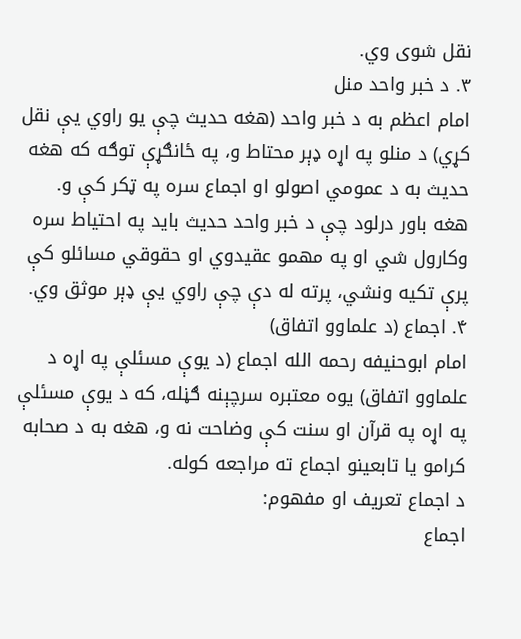نقل شوی وي.
۳. د خبر واحد منل
امام اعظم به د خبر واحد (هغه حدیث چې یو راوي یې نقل کړي) د منلو په اړه ډېر محتاط و، په ځانګړې توګه که هغه حدیث به د عمومي اصولو او اجماع سره په ټکر کې و. هغه باور درلود چې د خبر واحد حدیث باید په احتیاط سره وکارول شي او په مهمو عقیدوي او حقوقي مسائلو کې پرې تکیه ونشي، پرته له دې چې راوي یې ډېر موثق وي.
۴. اجماع (د علماوو اتفاق)
امام ابوحنیفه رحمه الله اجماع (د یوې مسئلې په اړه د علماوو اتفاق) یوه معتبره سرچېنه ګڼله، که د یوې مسئلې په اړه په قرآن او سنت کې وضاحت نه و، هغه به د صحابه کرامو یا تابعینو اجماع ته مراجعه کوله.
د اجماع تعریف او مفهوم:
اجماع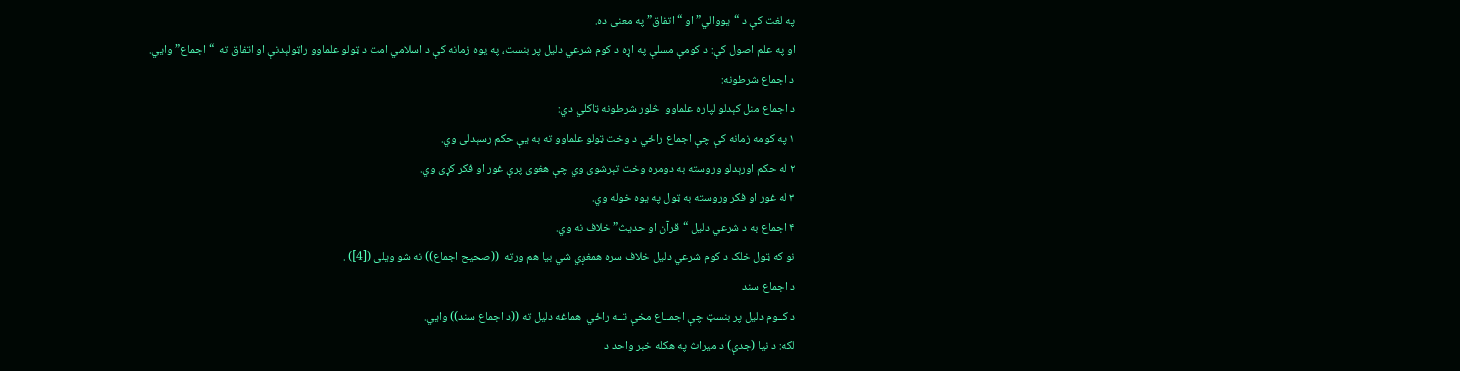په لغت کې د “یووالي” او “اتفاق” په معنی ده.
او په علم اصول کې: د کومې مسلې په اړه د کوم شرعي دليل پر بنست، په یوه زمانه کې د اسلامي امت د ټولو علماوو راټولېدنې او اتفاق ته  “اجماع” وايي.
د اجماع شرطونه:
د اجماع منل کېدلو لپاره علماوو  څلور شرطونه ټاکلي دي:
۱ په کومه زمانه کې چې اجماع راځي د وخت ټولو علماوو ته به يې حکم رسېدلی وي.
۲ له حکم اورېدلو وروسته به دومره وخت تېرشوی وي چې هغوی پرې غور او فکر کړی وي.
۳ له غور او فکر وروسته به ټول په یوه خوله وي.
۴ اجماع به د شرعي دلیل “قرآن او حدیث” خلاف نه وي.
نو که ټول خلک د کوم شرعي دلیل خلاف سره همغږي شي بیا هم ورته  ((صحیح اجماع)) نه شو ویلی ([4]) .
د اجماع سند
د کــوم دليل پر بنسټ چې اجمــاع مخې تــه راځي  هماغه دلیل ته ((د اجماع سند)) وايي.
لکه: د نيا (جدې) د ميراث په هکله خبر واحد د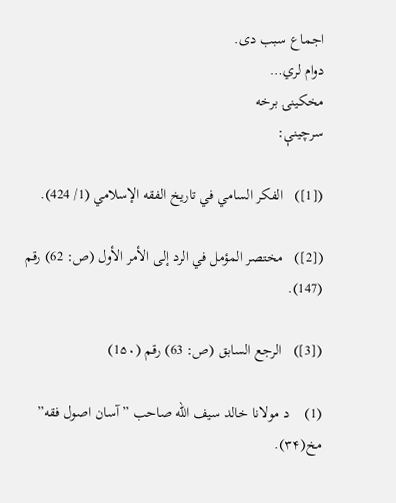اجماع سبب دی.
دوام لري…
مخکینۍ برخه
سرچینې:

([1])   الفكر السامي في تاريخ الفقه الإسلامي (1/ 424).

([2])   مختصر المؤمل في الرد إلى الأمر الأول (ص: 62) رقم (147).

([3])   الرجع السابق (ص: 63) رقم (1۵۰)

(1)    د مولانا خالد سیف الله صاحب ” آسان اصول فقه” مخ(۳۴).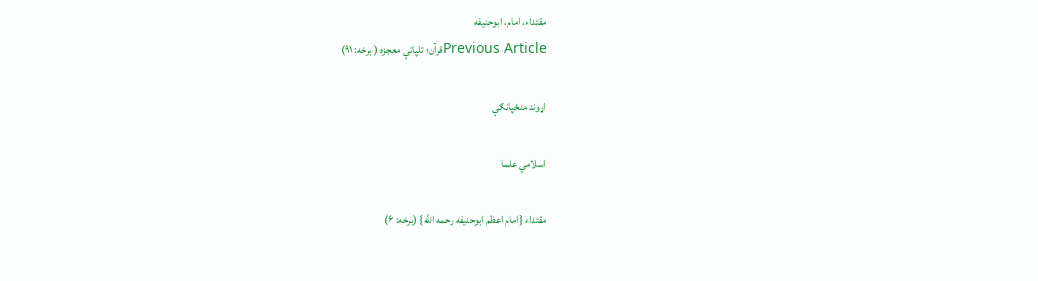مقتداء، امام، ابوحنیفه
Previous Articleقرآن؛ تلپاتې معجزه ( برخه: ٩١)

اړوند منځپانګې

اسلامي علما

مقتداء {امام اعظم ابوحنیفه رحمه الله} (برخه: ۶)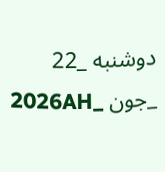دوشنبه _22 _جون _2026AH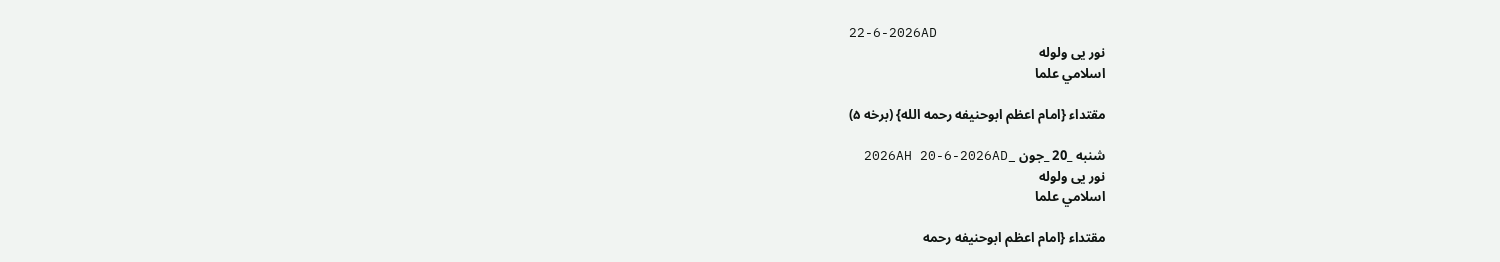22-6-2026AD
نور یی ولوله
اسلامي علما

مقتداء {امام اعظم ابوحنیفه رحمه الله} (برخه ۵)

شنبه _20 _جون _2026AH 20-6-2026AD
نور یی ولوله
اسلامي علما

مقتداء {امام اعظم ابوحنیفه رحمه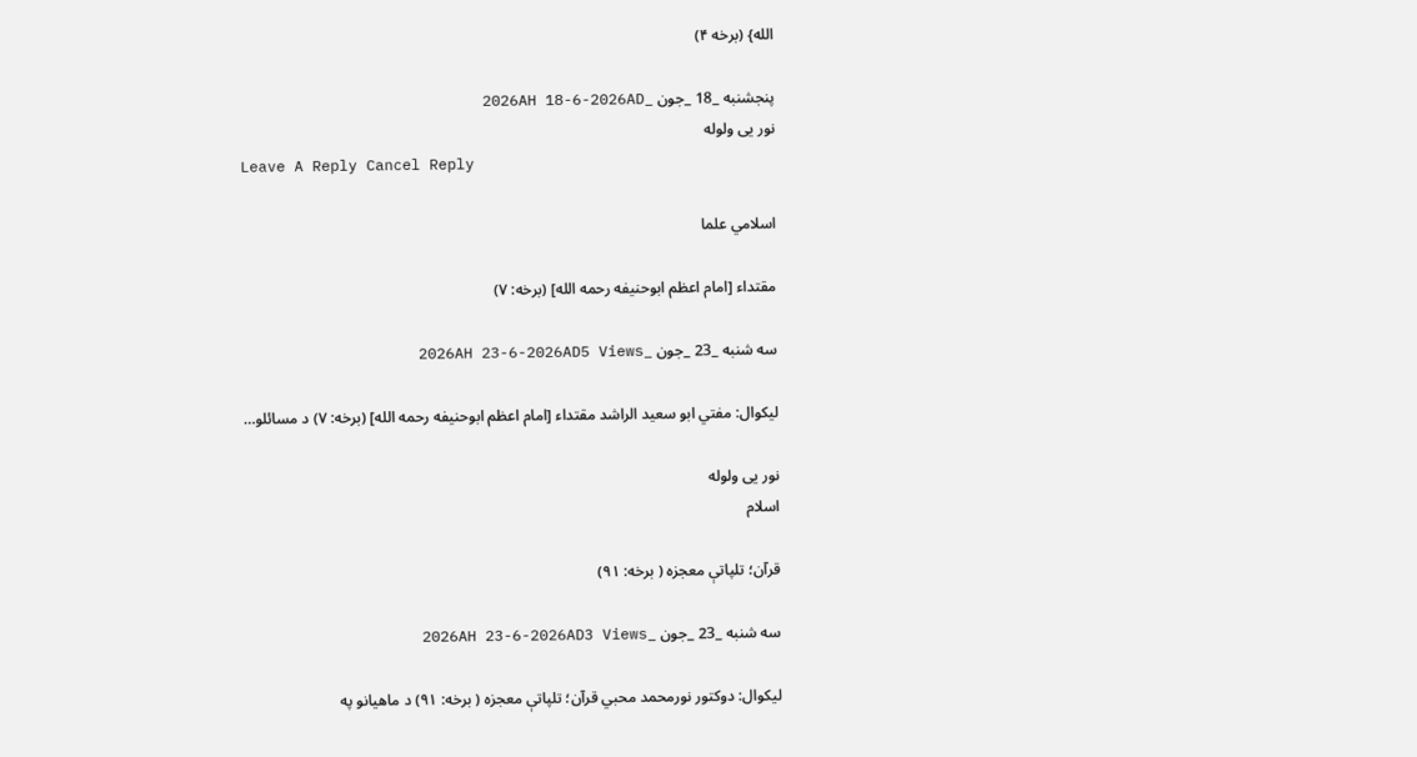الله} (برخه ۴)

پنجشنبه _18 _جون _2026AH 18-6-2026AD
نور یی ولوله
Leave A Reply Cancel Reply

اسلامي علما

مقتداء [امام اعظم ابوحنیفه رحمه الله] (برخه: ۷)

سه شنبه _23 _جون _2026AH 23-6-2026AD5 Views

لیکوال: مفتي ابو سعيد الراشد مقتداء [امام اعظم ابوحنیفه رحمه الله] (برخه: ۷) د مسائلو…

نور یی ولوله
اسلام

قرآن؛ تلپاتې معجزه ( برخه: ٩١)

سه شنبه _23 _جون _2026AH 23-6-2026AD3 Views

لیکوال: دوکتور نورمحمد محبي قرآن؛ تلپاتې معجزه ( برخه: ٩١) د ماهیانو په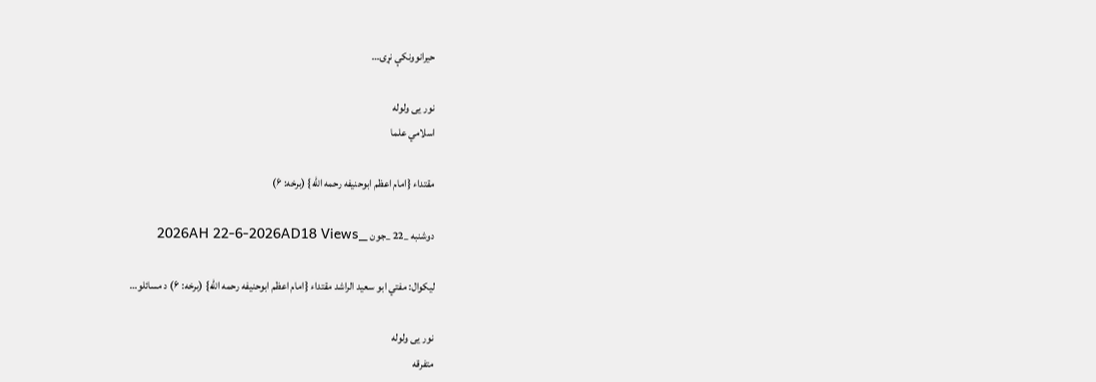حیرانوونکې نړۍ…

نور یی ولوله
اسلامي علما

مقتداء {امام اعظم ابوحنیفه رحمه الله} (برخه: ۶)

دوشنبه _22 _جون _2026AH 22-6-2026AD18 Views

لیکوال: مفتي ابو سعيد الراشد مقتداء {امام اعظم ابوحنیفه رحمه الله} (برخه: ۶) د مسائلو…

نور یی ولوله
متفرقه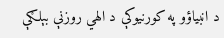د انبیاؤو په کورنیوکې د الهي روزنې بېلګې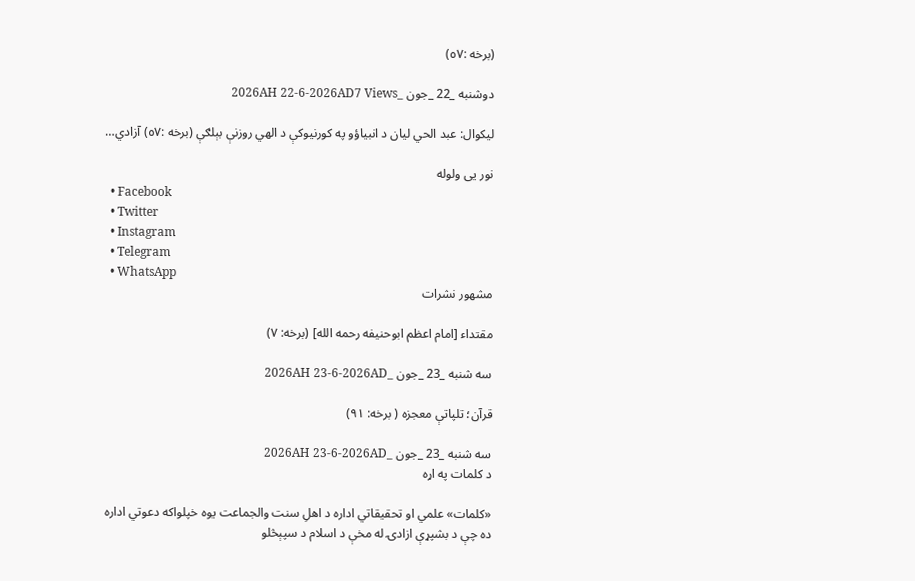(برخه :٥٧)

دوشنبه _22 _جون _2026AH 22-6-2026AD7 Views

لیکوال: عبد الحي لیان د انبیاؤو په کورنیوکې د الهي روزنې بېلګې (برخه :٥٧) آزادي…

نور یی ولوله
  • Facebook
  • Twitter
  • Instagram
  • Telegram
  • WhatsApp
مشهور نشرات

مقتداء [امام اعظم ابوحنیفه رحمه الله] (برخه: ۷)

سه شنبه _23 _جون _2026AH 23-6-2026AD

قرآن؛ تلپاتې معجزه ( برخه: ٩١)

سه شنبه _23 _جون _2026AH 23-6-2026AD
د کلمات په اړه

«کلمات» علمي او تحقیقاتي اداره د اهلِ سنت والجماعت یوه خپلواکه دعوتي اداره ده چې د بشپړې ازادۍ له مخې د اسلام د سپېڅلو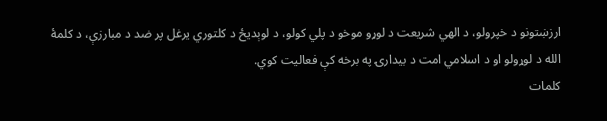ارزښتونو د خپرولو، د الهي شریعت د لوړو موخو د پلي کولو، د لوېدیځ د کلتوري یرغل پر ضد د مبارزې، د کلمۀ الله د لوړولو او د اسلامي امت د بیدارۍ په برخه کې فعالیت کوي.
کلمات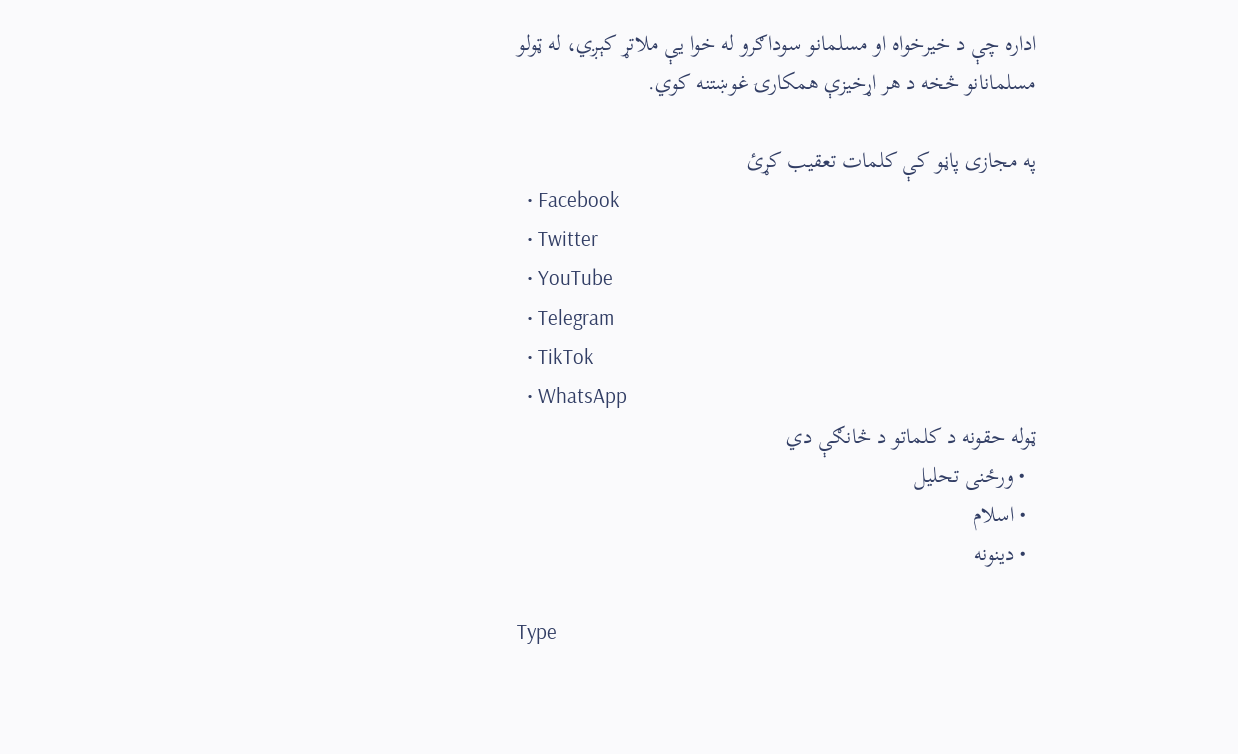اداره چې د خیرخواه او مسلمانو سوداګرو له خوا یې ملاتړ کېږي، له ټولو مسلمانانو څخه د هر اړخیزې همکارۍ غوښتنه کوي.

په مجازی پاڼو کې کلمات تعقیب کړئ
  • Facebook
  • Twitter
  • YouTube
  • Telegram
  • TikTok
  • WhatsApp
ټوله حقونه د کلماتو د څانګې دي
  • ورځنی تحلیل
  • اسلام
  • دینونه

Type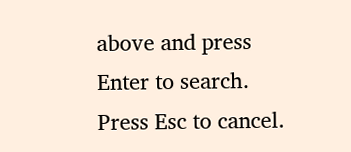above and press Enter to search. Press Esc to cancel.